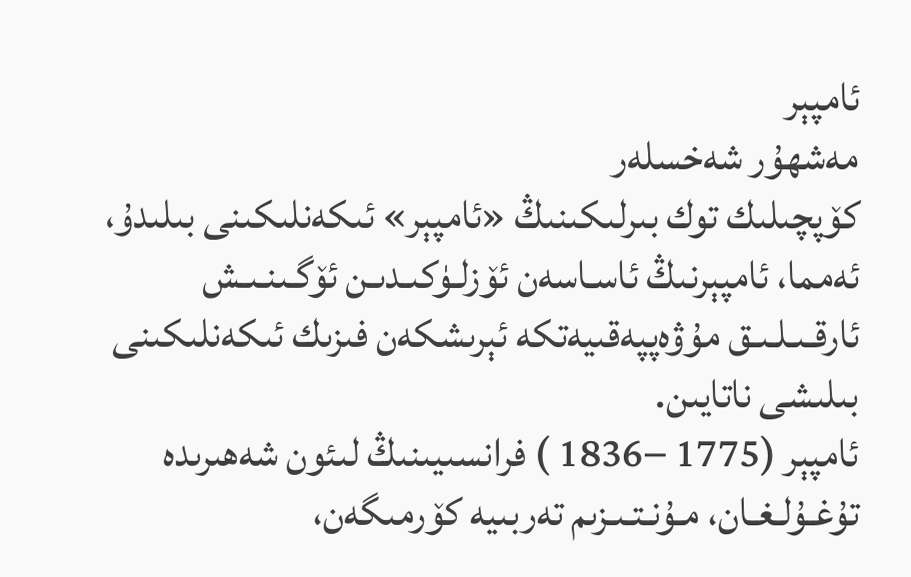ئامپېر
مەشھۇر شەخسلەر
كۆپچىلىك توك بىرلىكىنىڭ «ئامپېر» ئىكەنلىكىنى بىلىدۇ، ئەمما، ئامپېرنىڭ ئاسـاسەن ئۆزلـۈكىـدىـن ئۆگـىنـىـش ئارقـىـلـىـق مۇۋەپپەقىيەتكە ئېرىشكەن فىزىك ئىكەنلىكىنى بىلىشى ناتايىن.
ئامپېر (1775 −1836 ) فرانسىيىنىڭ لىئون شەھىرىدە تۇغـۇلـغـان، مـۇنـتـىـزىم تەربىيە كۆرمىگەن،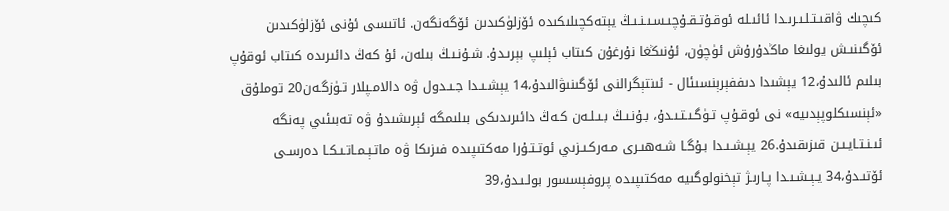كىچىك ۋاقىـتـلـىـرىـدا ئائىـلە ئوقـۇتـقـۇچىـسـىـنـىـڭ يېتەكچىلىكىدە ئۆزلۈكىدىن ئۆگەنگەن. ئاتىسى ئۇنى ئۆزلۈكىدىن ئۆگىنىـش يولىغا ماڭدۇرۇش ئۈچۈن، ئۇنىڭغا نۇرغۇن كىتاب ئېلىپ بېرىـدۇ. شـۇنـىـڭ بىلەن، ئۇ كەڭ دائىرىدە كىتاب ئوقۇپ بىلىم ئالىدۇ،12 يېشىدا دىففېرېنسىئال - ئىنتېگرالنى ئۆگىنىۋالىدۇ،14 يېشـىـدا جـىـدول ۋە دالامـپلار تـۈزگـەن20 توملۇق «ئېنسىكلوپېدىيە» نى ئوقـۇپ تـۈگـىـتـىـدۇ، بـۇنـىـڭ بـىـلـەن كـەڭ دائىرىدىكى بىلىمگە ئېرىشىدۇ ۋە تەبىئىي پەنگە ئىـنـتـايـىـن قىزىقىدۇ.26 يېـشـىـدا بـۇگـا شـەھىـرى مـەركـىـزىي ئوتـتـۇرا مەكتىپىدە فىزىكا ۋە ماتـېـمـاتـىـكـا دەرسـى ئۆتىـدۇ،34 يـېـشـىـدا پـارىـژ تېخنولوگىيە مەكتىپىدە پروفېسسور بولـىـدۇ،39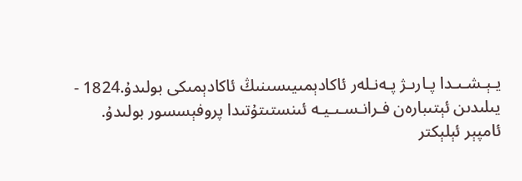يـېـشـىـدا پـارىـژ پـەنـلەر ئاكادېمىيىسىنىڭ ئاكادېمىكى بولىدۇ.1824 - يىلىدىن ئېتىبارەن فـرانـسـىـيـە ئىنستىتۇتىدا پروفېسسور بولىدۇ.
ئامپېر ئېلېكتر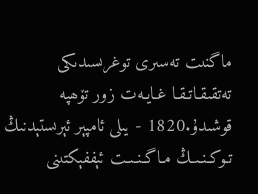ماگنىت تەسىرى توغرىسىدىكى تەتقىقـاتـقـا غـايـەت زور تۆھپە قوشىدۇ.1820 - يىلى ئامپېر ئېرىستېدنىڭ تـوكـنـىـڭ مـاگـنـىـت ئېففېكتىنى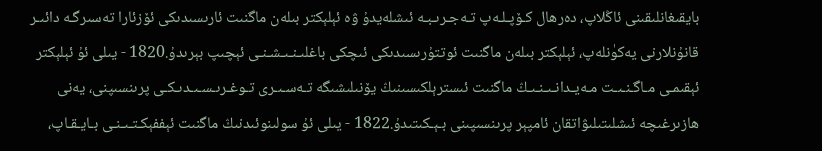بايقىغانلىقىنى ئاڭلاپ، دەرھال كـۆپـلـەپ تـەجـرىـبـە ئىشلەيدۇ ۋە ئېلېكتر بىلەن ماگنىت ئارىسىدىكى ئۆزئارا تەسىرگـە دائىـر قانۇنلارنى يەكۈنلەپ، ئېلېكتر بىلەن ماگنىت ئوتتۇرىسىدىكى ئىچكى باغلىـنـىـشـنـى ئېچىپ بېرىدۇ.1820 - يىلى ئۇ ئېلېكتر ئېقىمـى مـاگـنـىـت مـەيـدانـىـنـىـڭ ماگنىت ئىسترېلكىسىنىڭ يۆنىلىشىگە تـەسـىـرى تـوغـرىـسـىـدىـكـى پرىنسىپنى، يەنى ھازىرغىچە ئىشلىتىلىۋاتقان ئامپېر پرىنسىپىنى بـېـكىتىدۇ.1822 - يىلى ئۇ سولىنوئىدنىڭ ماگنىت ئېففېكـتـىـنـى بـايـقـاپ،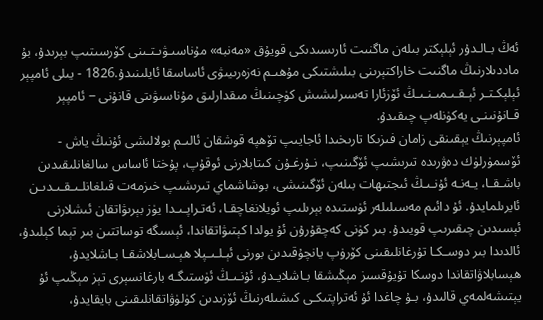ئەڭ بـالـدۇر ئېلېكتر بىلەن ماگنىت ئارىسىدىكى قويۇق «مەنبە» مۇناسىـۋىـتـىنى كۆرسىتىپ بېرىدۇ، بۇ ماددىلارنىڭ ماگنىت خاراكتېرىنى بىلىشتىكى مۇھىـم نەزەرىيىۋى ئاساسقا ئايلىنىدۇ.1826 - يىلى ئامپېر ئېلېكـتـر ئېـقـىـمىـنـىـڭ ئۆزئارا تەسىرلىشىش كۈچىنىڭ مىقدارلىق مۇناسىۋىتى قانۇنى − ئامپېر قـانۇنىنـى يەكۈنلەپ چىقىدۇ.
ئامپېرنىڭ يېقىنقى زامان فىزىكا تارىخىدا ئاجايىپ تۆھپە قوشقان ئالىـم بولالىشى ئۇنىڭ ياش - ئۆسمۈرلۈك دەۋرىدە تىرىشىپ ئۆگىنىپ، نـۇرغـۇن كىتابلارنى ئوقۇپ، پۇختا ئاساس سالغانلىقىدىن باشـقـا، يـەنـە ئۇنـىـڭ ئىجتىھات بىلەن ئۆگىنىشى، بوشاشماي تىرىشىپ خىزمەت قىلغانلـىـقـىـدىـن ئايرىلمايدۇ. ئۇ دائىم مەسىلىلەر ئۈستىدە بېرىلىپ ئويلانغاچقـا، ئەتـراپـىـدا يۈز بېرىۋاتقان ئىشلارنى ئېسىدىن چىقىرىپ قويىدۇ. بىر كۈنى كەچقۇرۇن ئۇ يولدا كېتىۋاتقاندا، ئېسىگە توساتتىن بىر تېما كېلىدۇ، ئالدىدا بىر دوسـكـا تۇرغانلىقىنى كۆرۈپ يانچۇقىدىن بورنى ئېـلـىـپلا ھېـسـابلاشقـا بـاشلايدۇ، ھېسابلاۋاتقاندا دوسكا تۇيۇقسىز مېڭىشقا بـاشلايـدۇ، ئۇنـىـڭ ئۈستىگـە بارغانسېرى تېز مېڭىپ ئۇ يېتىشەلمەي قالىدۇ، بـۇ چاغدا ئۇ ئەتراپتىكـى كىشىلەرنىڭ ئۆزىدىن كۈلۈۋاتقانلىقىنى بايقايدۇ،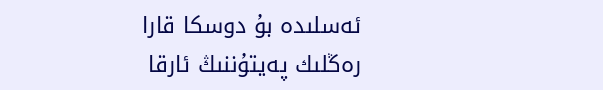ئەسلىدە بۇ دوسكا قارا رەڭلىك پەيتۇننىڭ ئارقا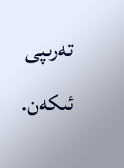تەرىپى ئىكەن.